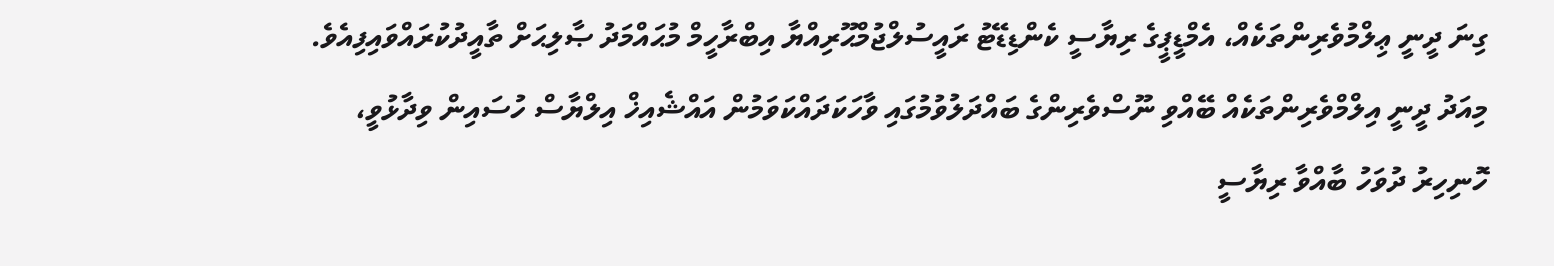ގިނަ ދީނީ ޢިލްމުވެރިންތަކެއް، އެމްޑީޕީގެ ރިޔާސީ ކެންޑިޑޭޓު ރައީސުލްޖުމްޙޫރިއްޔާ އިބްރާހީމް މުޙައްމަދު ޞާލިޙަށް ތާއީދުކުރައްވައިފިއެވެ.
މިއަދު ދީނީ އިލްމްވެރިންތަކެއް ބޭއްވި ނޫސްވެރިންގެ ބައްދަލުވުމުގައި ވާހަކަދައްކަވަމުން އައްޝެއިޚް އިލްޔާސް ހުސައިން ވިދާޅުވީ، ހޮނިހިރު ދުވަހު ބާއްވާ ރިޔާސީ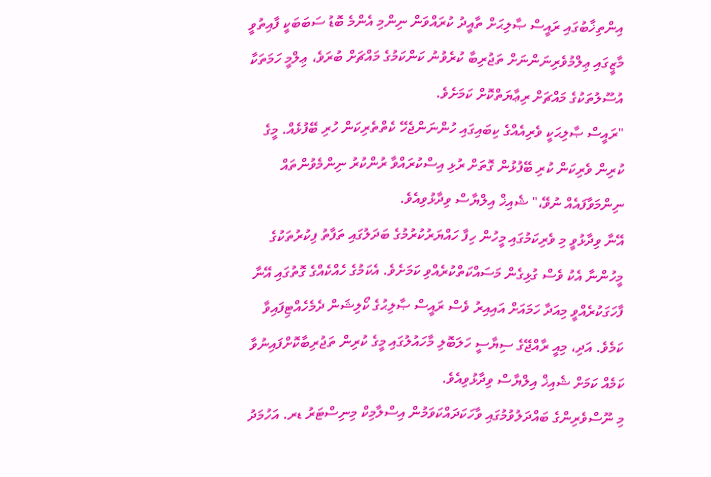އިންތިޚާބުގައި ރައީސް ޞާލިޙަށް ތާއީދު ކުރައްވަން ނިންމި އެންމެ ބޮޑު ސަބަބަކީ ފާއިތުވީ މާޒީގައި ޢިލްމުވެރިނަންނަށް ތަޖުރިބާ ކުރެވުނު ކަންކަމުގެ މައްޗަށް ބުރަވެ، ޢިލްމީ ހަމަތަކާ އުސޫލުތަކުގެ މައްޗަށް ރިޢާޔަތްކޮށް ކަމަށެވެ.
"ރައީސް ޞާލިޙަކީ ވެރިއެއްގެ ކިބައިގައި ހުންނަންޖެހޭ ކެތްތެރިކަން ހުރި ބޭފުޅެއް. މީގެ ކުރިން ވެރިކަން ކުރި ބޭފުޅުން ގޮތަށް ރުޅި އިސްކުރައްވާ ރުންކުރު ނިންމެވުންތައް ނިންމަވާފައެއް ނުވޭ،" ޝެއިޚް އިލްޔާސް ވިދާޅުވިއެވެ.
އޭނާ ވިދާޅުވީ މި ވެރިކަމުގައި މީހުން ހިފާ ހައްޔަރުކުރުމުގެ ބަދަލުގައި ތަފާތު ފިކުރުތަކުގެ މީހުންނާ އެކު ވެސް ގުޅިގެން މަސައްކަތްކުރެއްވި ކަމަށެވެ. އެކަމުގެ ހެއްކެއްގެ ގޮތުގައި އޭނާ ފާހަގަކުރެއްވީ މިއަދާ ހަމައަށް އައިއިރު ވެސް ރައީސް ޞާލިޙުގެ ކޯލިޝަން ދެމެހެއްޓިފައިވާ ކަމެވެ. އަދި، މިއީ ރާއްޖޭގެ ސިޔާސީ ހަލަބޮލި މާހައުލުގައި މީގެ ކުރިން ތަޖުރިބާކޮށްފައިނުވާ ކަމެއް ކަމަށް ޝެއިޚް އިލްޔާސް ވިދާޅުވިއެވެ.
މި ނޫސްވެރިންގެ ބައްދަލުވުމުގައި ވާހަކަދައްކަވަމުން އިސްލާމިކް މިނިސްޓަރު ޑރ. އަހުމަދު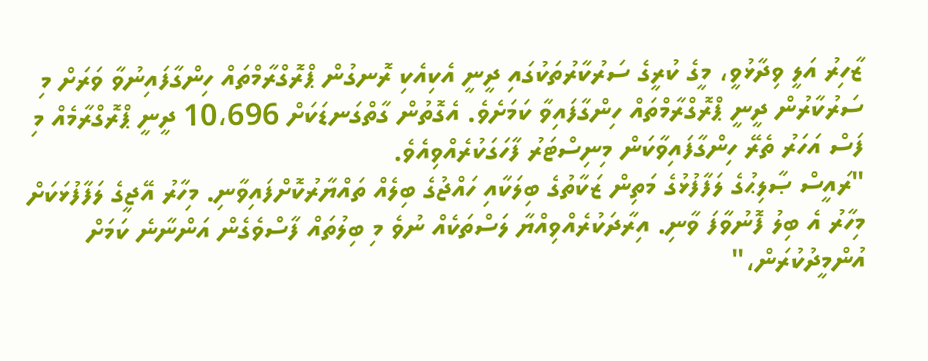ޒާހިރު އަލީ ވިދާޅުވީ، މީގެ ކުރީގެ ސަރުކާރުތަކުގައި ދީނީ އެކިއެކި ރޮނގުން ޕްރޮގްރާމްތައް ހިންގާފައިނުވާ ވަރަށް މި ސަރުކާރުން ދީނީ ޕްރޮގްރާމްތައް ހިންގާފައިވާ ކަމަށެވެ. އެގޮތުން ގާތްގަނޑަކަށް 10،696 ދީނީ ޕްރޮގްރާމެއް މި ފަސް އަހަރު ތެރޭ ހިންގާފައިވާކަން މިނިސްޓަރު ފާހަގަކުރެއްވިއެވެ.
"ރައީސް ޞާލިޙުގެ ލަފާފުޅުގެ މަތިން ޒަކާތުގެ ބިލަކާއި ހައްޖުގެ ބިލެއް ތައްޔާރުކޮށްފައިވާނި. މިހާރު އޭޖީގެ ލަފާފުޅަކަށް މިހާރު އެ ބިލު ފޮނުވާފަ ވާނި. އިރާދަކުރެއްވިއްޔާ ލަސްތަކެއް ނުވެ މި ބިލުތައް ފާސްވެގެން އަންނާނެ ކަމަށް އުންމީދުކުރަން،"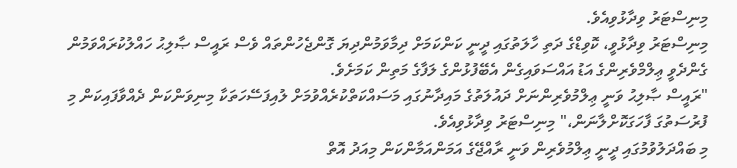މިނިސްޓަރު ވިދާޅުވިއެވެ.
މިނިސްޓަރު ވިދާޅުވީ، ކޮވިޑްގެ ދަތި ހާލަތުގައި ދީނީ ކަންކަމަށް ދިމާވަމުންދިޔަ ގޮންޖެހުންތައް ވެސް ރައީސް ޞާލިޙު ހައްލުކުރައްވަމުން ގެންދެވީ ޢިލްމްވެރިންގެ އަޑު އައްސަވައިގެން އެބޭފުޅުންގެ ލަފާގެ މަތިން ކަމަށެވެ.
"ރައީސް ޞާލިޙު ވަނީ ޢިލްމުވެރިންނަށް ދައުލަތުގެ މައިދާނުގައި މަސައްކަތްކުރެއްވުމަށް ލުއިފަސޭހަތަކާ މިނިވަންކަން ދެއްވާފައިކަން މި ފުރުސަތުގަ ފާހަގަކޮށްލާނަން،" މިނިސްޓަރު ވިދާޅުވިއެވެ.
މި ބައްދަލުވުމުގައި ދީނީ ޢިލްމުވެރިން ވަނީ ރާއްޖޭގެ އަމަންއަމާންކަން މިއަދު އޮތް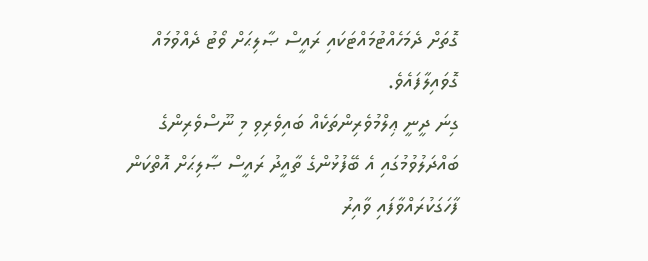ގޮތަށް ދެމަހެއްޓުމައްޓަކައި ރައީސް ޞާލިޙަށް ވޯޓު ދެއްވުމައް ގޮވައިލާފައެވެ.
ގިނަ ދީނީ ޢިލްމުވެރިންތަކެއް ބައިވެރިވި މި ނޫސްވެރިންގެ ބައްދަލުވުމުގައި އެ ބޭފުޅުންގެ ތާއީދު ރައީސް ޞާލިޙަށް އޮތްކަން ފާހަގަކުރައްވާފައި ވާއިރު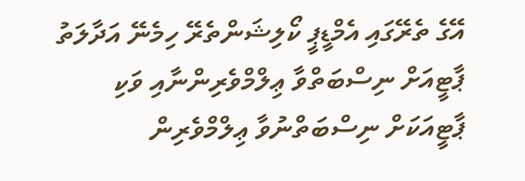އޭގެ ތެރޭގައި އެމްޑީޕީ ކޯލިޝަންތެރޭ ހިމެނޭ އަދާލަތު ޕާޓީއަށް ނިސްބަތްވާ ޢިލްމްވެރިންނާއި ވަކި ޕާޓީއަކަށް ނިސްބަތްނުވާ ޢިލްމްވެރިން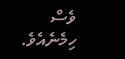ވެސް ހިމެނެއެވެ.